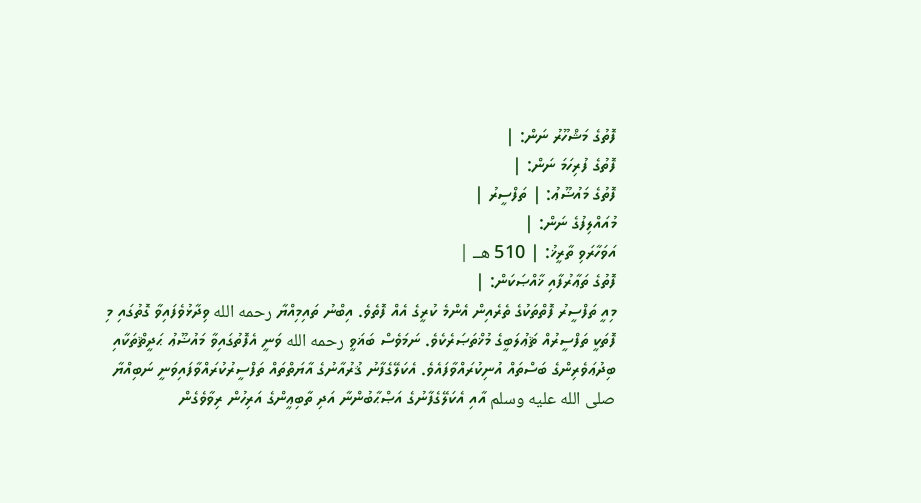ފޮތުގެ މަޝްހޫރު ނަން: |
ފޮތުގެ ފުރިހަމަ ނަން: |
ފޮތުގެ މައުޟޫޢު: | ތަފްސީރު |
މުއައްލިފުގެ ނަން: |
އަވަހާރަވި ތާރީޚު: | 510 هــ |
ފޮތުގެ ތަޢާރުފާއި ޚާއްޞަކަން: |
މިއީ ތަފްސީރު ފޮތްތަކުގެ ތެރެއިން އެންމެ ކުރީގެ އެއް ފޮތެވެ. އިބްނު ތައިމިއްޔާ رحمه الله ވިދާޅުވެފައިވާ ގޮތުގައި މި ފޮތަކީ ތަފްސީރުއް ޘަޢުލަބީގެ މުޚްތަޞަރެކެވެ. ނަމަވެސް ބަޣަވީ رحمه الله ވަނީ އެފޮތުގައިވާ މައުޟޫޢު ޙަދީޘްތަކާއި ބިދުޢަވެރިންގެ ބަސްތައް އުނިކުރައްވާފައެވެ. އެކަލޭގެފާނު ޤުރުއާނުގެ އާޔަތްތައް ތަފްސީރުކުރައްވާފައިވަނީ ނަބިއްޔާ صلى الله عليه وسلم އާއި އެކަލޭގެފާނުގެ އަޞްޙާބުންނާ އަދި ތާބިޢީންގެ އަރިހުން ރިވާވެގެން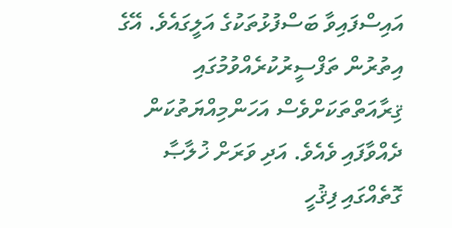އައިސްފައިވާ ބަސްފުޅުތަކުގެ އަލީގައެވެ. އޭގެ އިތުރުން ތަފްސީރުކުރެއްވުމުގައި ޤިރާއަތްތަކަށްވެސް އަހަންމިއްޔަތުކަން ދެއްވާފައި ވެއެވެ. އަދި ވަރަށް ޚުލާޞާ ގޮތެއްގައި ފިޤުހީ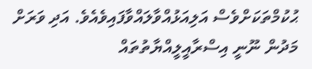ޙުކުމްތަކަށްވެސް އަލިއަޅުއްވާލައްވާފައިވެއެވެ. އަދި ވަރަށް މަދުން ނޫނީ އިސްރާއީލީއްޔާތުތައް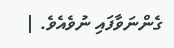ގެންނަވާފައި ނުވެއެވެ. |